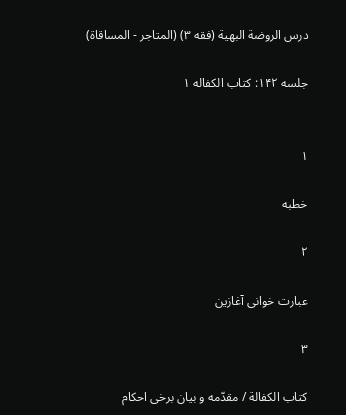درس الروضة البهیة (فقه ۳) (المتاجر - المساقاة)

جلسه ۱۴۲: کتاب الکفاله ۱


۱

خطبه

۲

عبارت خوانی آغازین

۳

کتاب الکفالة / مقدّمه و بیان برخی احکام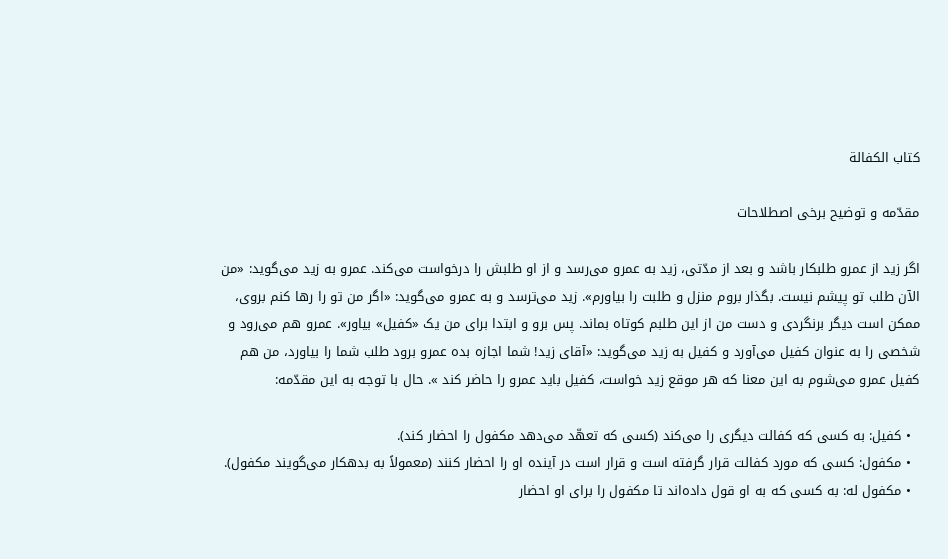کتاب الکفالة

مقدّمه و توضیح برخی اصطلاحات

اگر زید از عمرو طلبکار باشد و بعد از مدّتی، زید به عمرو می‌رسد و از او طلبش را درخواست می‌کند. عمرو به زید می‌گوید: «من الآن طلب تو پیشم نیست. بگذار بروم منزل و طلبت را بیاورم». زید می‌ترسد و به عمرو می‌گوید: «اگر من تو را رها کنم بروی، ممکن است دیگر برنگردی و دست من از این طلبم کوتاه بماند. پس برو و ابتدا برای من یک «کفیل» بیاور». عمرو هم می‌رود و شخصی را به عنوان کفیل می‌آورد و کفیل به زید می‌گوید: «آقای زید! شما اجازه بده عمرو برود طلب شما را بیاورد، من هم کفیل عمرو می‌شوم به این معنا که هر موقع زید خواست، کفیل باید عمرو را حاضر کند ». حال با توجه به این مقدّمه:

  • کفیل: به کسی که کفالت دیگری را می‌کند (کسی که تعهّد می‌دهد مکفول را احضار کند).
  • مکفول: کسی که مورد کفالت قرار گرفته است و قرار است در آینده او را احضار کنند (معمولاً به بدهکار می‌گویند مکفول).
  • مکفول له: به کسی که به او قول داده‌اند تا مکفول را برای او احضار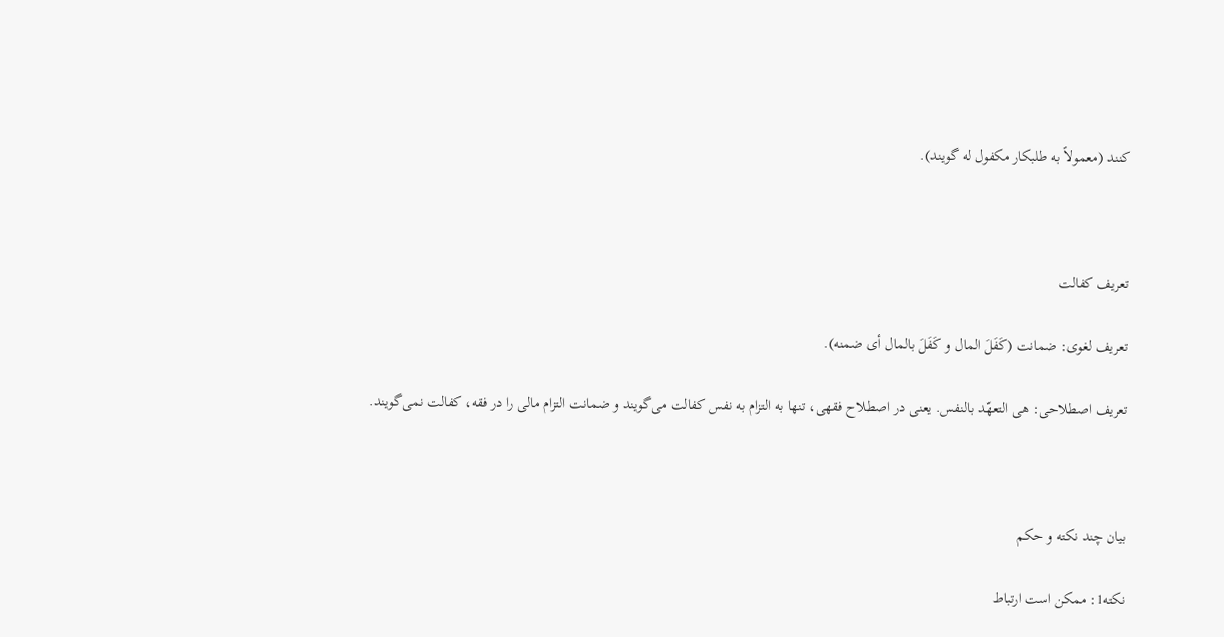کنند (معمولاً به طلبکار مکفول له گویند).



تعریف کفالت

تعریف لغوی: ضمانت (کَفَلَ المال و کَفَلَ بالمال أی ضمنه).

تعریف اصطلاحی: هی التعهّد بالنفس. یعنی در اصطلاح فقهی، تنها به التزام به نفس کفالت می‌گویند و ضمانت التزام مالی را در فقه، کفالت نمی‌گویند.



بیان چند نکته و حکم

نکته1: ممکن است ارتباط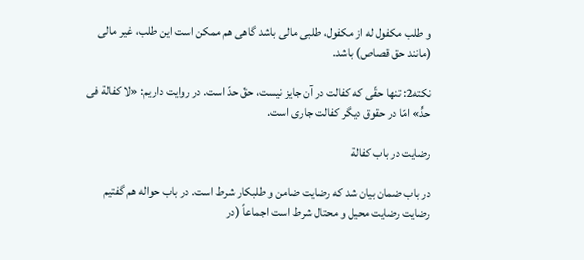و طلب مکفول له از مکفول، طلبی مالی باشد گاهی هم ممکن است این طلب، غیر مالی (مانند حق قصاص) باشد.

نکته2: تنها حقّی که کفالت در آن جایز نیست،‌ حقّ حدّ است. در روایت داریم: «لا کفالة فی حدٍّ» امّا در حقوق دیگر کفالت جاری است.

رضایت در باب کفالة

در باب ضمان بیان شد که رضایت ضامن و طلبکار شرط است. در باب حواله هم گفتیم رضایت رضایت محیل و محتال شرط است اجماعاً (در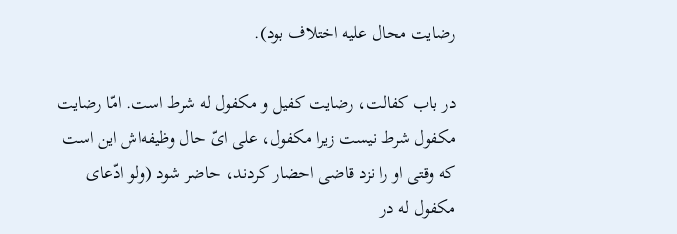رضایت محال علیه اختلاف بود).

در باب کفالت، رضایت کفیل و مکفول له شرط است. امّا رضایت مکفول شرط نیست زیرا مکفول، علی ایّ حال وظیفه‌اش این است که وقتی او را نزد قاضی احضار کردند، حاضر شود (ولو ادّعای مکفول له در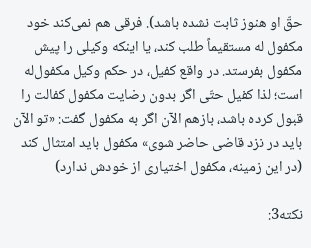حقّ او هنوز ثابت نشده باشد). فرقی هم نمی‌کند خود مکفول له مستقیماً طلب کند، یا اینکه وکیلی را پیش مکفول بفرستد. در واقع کفیل، در حکم وکیل مکفول‌له است؛ لذا کفیل حتّی اگر بدون رضایت مکفول کفالت را قبول کرده باشد، بازهم الآن اگر به مکفول گفت: «تو الآن باید در نزد قاضی حاضر شوی» مکفول باید امتثال کند (در این زمینه، مکفول اختیاری از خودش ندارد)

نکته3: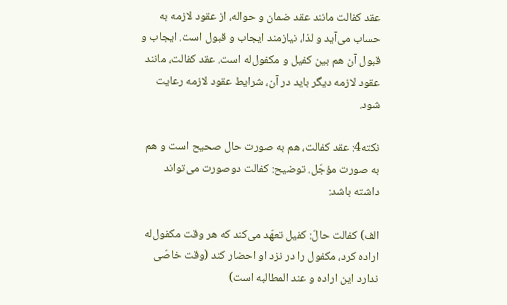عقد کفالت مانند عقد ضمان و حواله، از عقود لازمه به حساب می‌آید و لذا، نیازمند ایجاب و قبول است. ایجاب و قبول آن هم بین کفیل و مکفول‌له است. عقد کفالت، مانند عقود لازمه دیگر باید در آن، شرایط عقود لازمه رعایت شود.

نکته4: عقد کفالت، هم به صورت حال صحیح است و هم به صورت مؤجّل. توضیح: کفالت دوصورت می‌تواند داشته باشد:

الف) کفالت حالّ: کفیل تعهّد می‌کند که هر وقت مکفول‌له اراده کرد، مکفول را در نزد او احضار کند (وقت خاصّی ندارد این اراده و عند المطالبه است)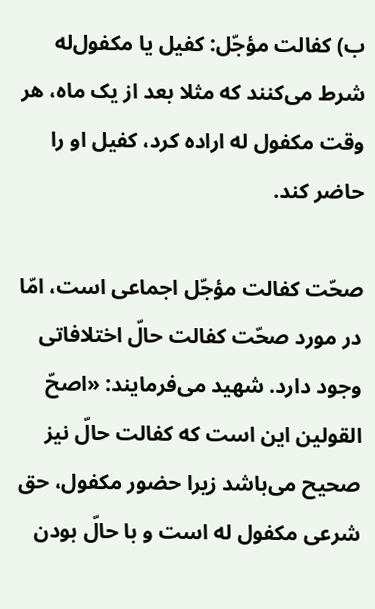ب) کفالت مؤجّل: کفیل یا مکفول‌له شرط می‌کنند که مثلا بعد از یک ماه، هر وقت مکفول له اراده کرد، کفیل او را حاضر کند.

صحّت کفالت مؤجّل اجماعی است، امّا در مورد صحّت کفالت حالّ اختلافاتی وجود دارد. شهید می‌فرمایند: «اصحّ القولین این است که کفالت حالّ نیز صحیح می‌باشد زیرا حضور مکفول، حق شرعی مکفول له است و با حالّ بودن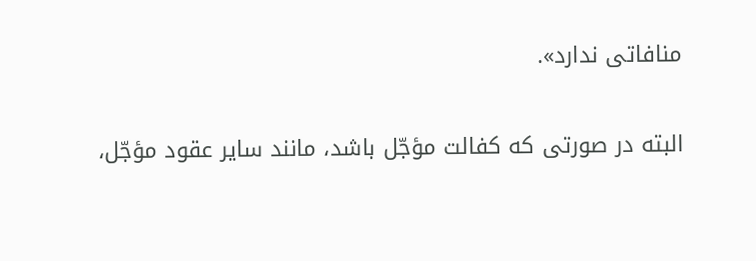منافاتی ندارد».

البته در صورتی که کفالت مؤجّل باشد، مانند سایر عقود مؤجّل،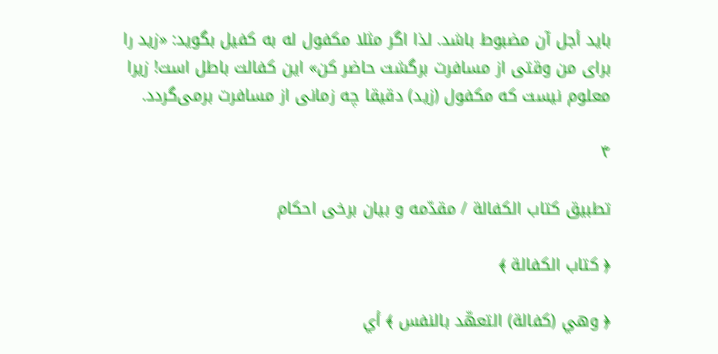باید أجل آن مضبوط باشد. لذا اگر مثلا مکفول له به کفیل بگوید: «زید را برای من وقتی از مسافرت برگشت حاضر کن» این کفالت باطل است! زیرا معلوم نیست که مکفول (زید) دقیقا چه زمانی از مسافرت برمی‌گردد.

۴

تطبیق کتاب الکفالة / مقدّمه و بیان برخی احکام

﴿ كتاب الكفالة ﴾

﴿ وهي (کفالة) التعهّد بالنفس ﴾ أي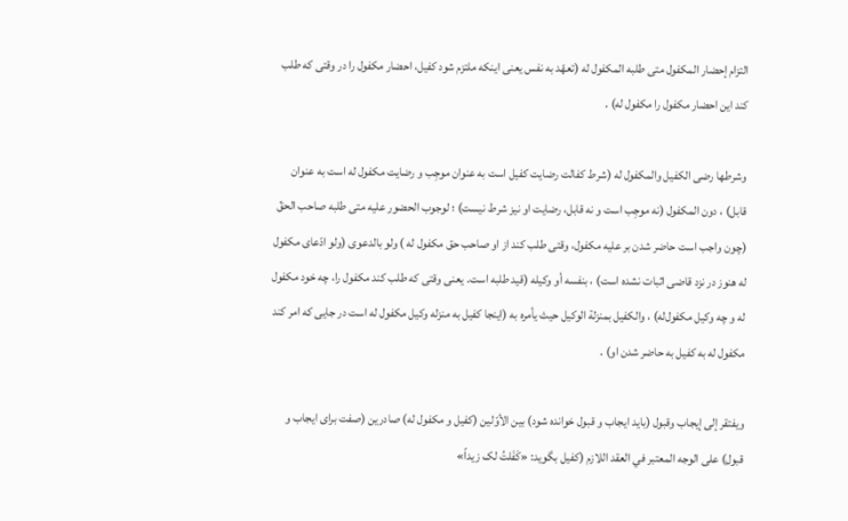التزام إحضار المكفول متى طلبه المكفول له (تعهّد به نفس یعنی اینکه ملتزم شود کفیل، احضار مکفول را در وقتی که طلب کند این احضار مکفول را مکفول له) .

وشرطها رضى الكفيل والمكفول له (شرط کفالت رضایت کفیل است به عنوان موجِب و رضایت مکفول له است به عنوان قابل) ، دون المكفول (نه موجِب است و نه قابل، رضایت او نیز شرط نیست) ؛ لوجوب الحضور عليه متى طلبه صاحب الحقّ (چون واجب است حاضر شدن بر علیه مکفول، وقتی طلب کند از او صاحب حق مکفول له ) ولو بالدعوى (ولو ادّعای مکفول له هنوز در نزد قاضی اثبات نشده است) ، بنفسه أو وكيله (قید طلبه است. یعنی وقتی که طلب کند مکفول را، چه خود مکفول له و چه وکیل مکفول‌له) ، والكفيل بمنزلة الوكيل حيث يأمره به (اینجا کفیل به منزله وکیل مکفول له است در جایی که امر کند مکفول له به کفیل به حاضر شدن او) .

ويفتقر إلى إيجاب وقبول (باید ایجاب و قبول خوانده شود) بين الأوّلين (کفیل و مکفول له) صادرين (صفت برای ایجاب و قبول) على الوجه المعتبر في العقد اللازم (کفیل بگوید: «کَفَلتُ لک زیداً»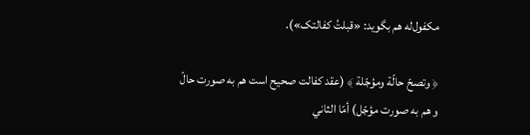مکفول‌له هم بگوید: «قبلتُ کفالتک»).

﴿ وتصحّ حالّة ومؤجّلة ﴾ (عقد کفالت صحیح است هم به صورت حالّ‌ و هم به صورت مؤجّل) أمّا الثاني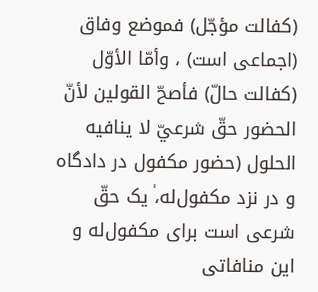(کفالت مؤجّل) فموضع وفاق (اجماعی است) ، وأمّا الأوّل (کفالت حالّ) فأصحّ القولين لأنّ الحضور حقّ شرعيّ لا ينافيه الحلول (حضور مکفول در دادگاه و در نزد مکفول‌له،ٰ یک حقّ شرعی است برای مکفول‌له و این منافاتی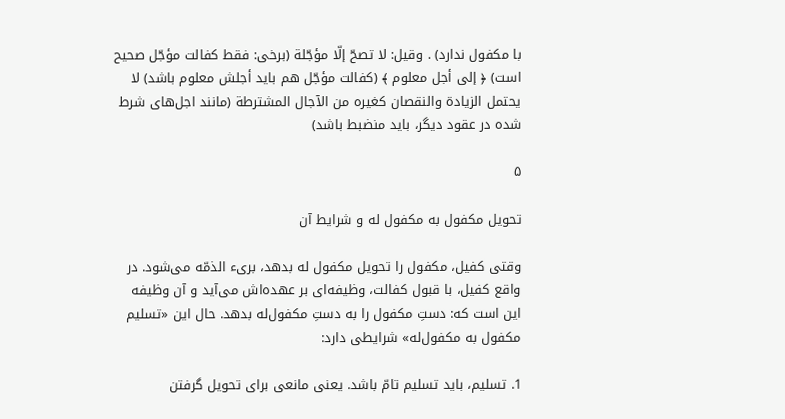با مکفول ندارد) . وقيل: لا تصحّ إلّا مؤجّلة (برخی: فقط کفالت مؤجّل صحیح است) ﴿ إلى أجل معلوم ﴾ (کفالت مؤجّل هم باید أجلش معلوم باشد) لا يحتمل الزيادة والنقصان كغيره من الآجال المشترطة (مانند اجل‌های شرط شده در عقود دیگر، باید منضبط باشد)

۵

تحویل مکفول‌ به مکفول له و شرایط آن

وقتی کفیل، مکفول را تحویل مکفول له بدهد، بریء الذمّه می‌شود. در واقع کفیل، با قبول کفالت، وظیفه‌ای بر عهده‌اش می‌آید و آن وظیفه این است که: دستِ مکفول را به دستِ مکفول‌له بدهد. حال این «تسلیم مکفول به مکفول‌له» شرایطی دارد:

1. تسلیم، باید تسلیم تامّ باشد. یعنی مانعی برای تحویل گرفتن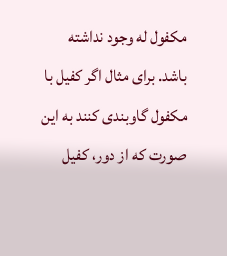مکفول له وجود نداشته باشد. برای مثال اگر کفیل با مکفول گاو‌بندی کنند به این صورت که از دور، کفیل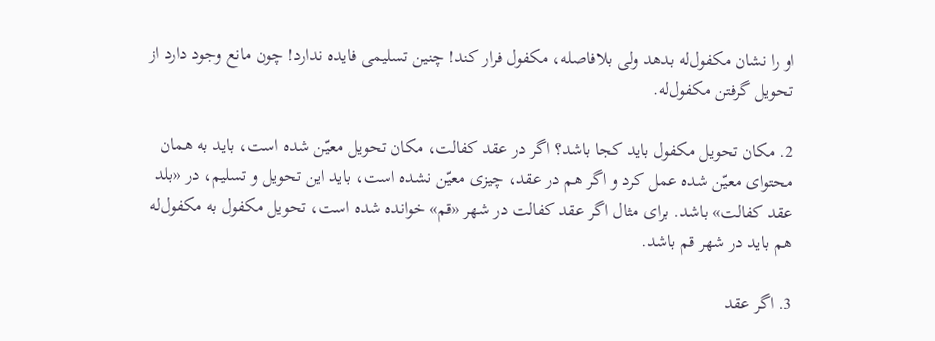او را نشان مکفول‌له بدهد ولی بلافاصله، مکفول فرار کند! چنین تسلیمی فایده ندارد! چون مانع وجود دارد از تحویل گرفتن مکفول‌له.

2. مکان تحویل مکفول باید کجا باشد؟ اگر در عقد کفالت، مکان تحویل معیّن شده است، باید به همان محتوای معیّن شده عمل کرد و اگر هم در عقد، چیزی معیّن نشده است، باید این تحویل و تسلیم، در «بلد عقد کفالت» باشد. برای مثال اگر عقد کفالت در شهر «قم» خوانده شده است، تحویل مکفول به مکفول‌له هم باید در شهر قم باشد.

3. اگر عقد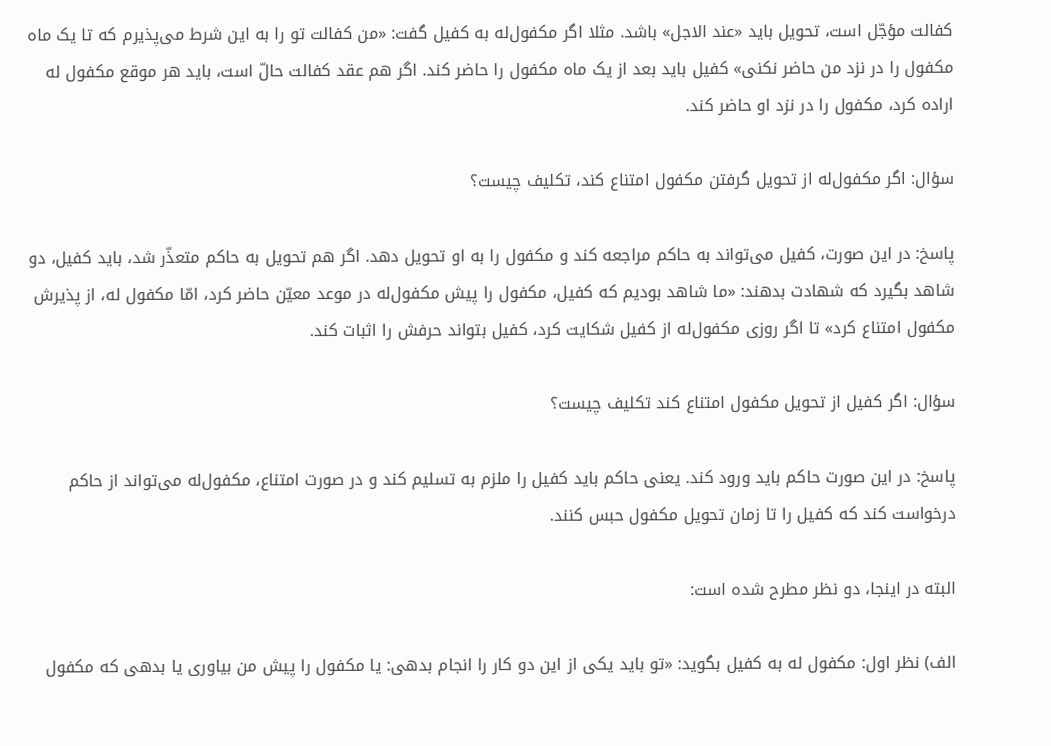کفالت مؤجّل است، تحویل باید «عند الاجل» باشد. مثلا اگر مکفول‌له به کفیل گفت: «من کفالت تو را به این شرط می‌پذیرم که تا یک ماه مکفول را در نزد من حاضر نکنی» کفیل باید بعد از یک ماه مکفول را حاضر کند. اگر هم عقد کفالت حالّ است، باید هر موقع مکفول له اراده کرد، مکفول را در نزد او حاضر کند.

سؤال: اگر مکفول‌‌له از تحویل گرفتن مکفول امتناع کند، تکلیف چیست؟

پاسخ: در این صورت، کفیل می‌تواند به حاکم مراجعه کند و مکفول را به او تحویل دهد. اگر هم تحویل به حاکم متعذّر شد، باید کفیل، دو شاهد بگیرد که شهادت بدهند: «ما شاهد بودیم که کفیل، مکفول را پیش مکفول‌له در موعد معیّن حاضر کرد، امّا مکفول له، از پذیرش مکفول امتناع کرد» تا اگر روزی مکفول‌له از کفیل شکایت کرد، کفیل بتواند حرفش را اثبات کند.

سؤال: اگر کفیل از تحویل مکفول‌ امتناع کند تکلیف چیست؟

پاسخ: در این صورت حاکم باید ورود کند. یعنی حاکم باید کفیل را ملزم به تسلیم کند و در صورت امتناع، مکفول‌له می‌تواند از حاکم درخواست کند که کفیل را تا زمان تحویل مکفول حبس کنند.

البته در اینجا، دو نظر مطرح شده است:

الف) نظر اول: مکفول له به کفیل بگوید: «تو باید یکی از این دو کار را انجام بدهی: یا مکفول را پیش من بیاوری یا بدهی که مکفول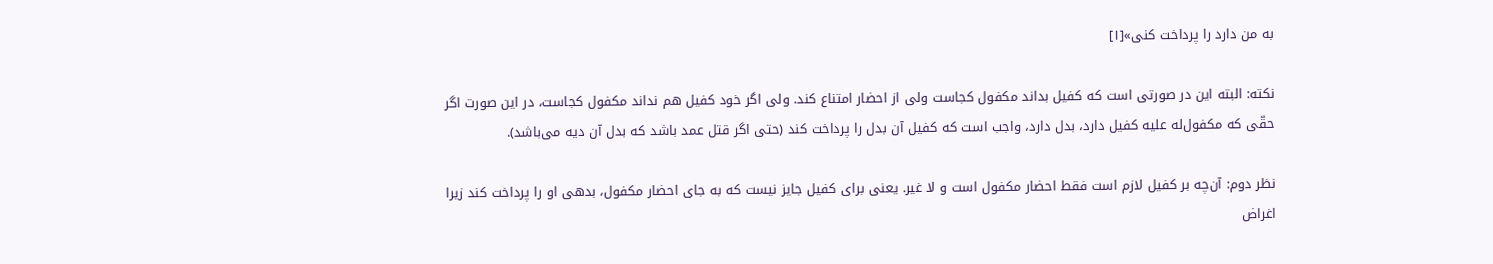به من دارد را پرداخت کنی»[۱]

نکته: البته این در صورتی است که کفیل بداند مکفول کجاست ولی از احضار امتناع کند. ولی اگر خود کفیل هم نداند مکفول کجاست، در این صورت اگر حقّی که مکفول‌له علیه کفیل دارد، بدل دارد، واجب است که کفیل آن بدل را پرداخت کند (حتی اگر قتل عمد باشد که بدل آن دیه می‌باشد).

نظر دوم: آن‌چه بر کفیل لازم است فقط احضار مکفول است و لا غیر. یعنی برای کفیل جایز نیست که به جای احضار مکفول، بدهی او را پرداخت کند زیرا اغراض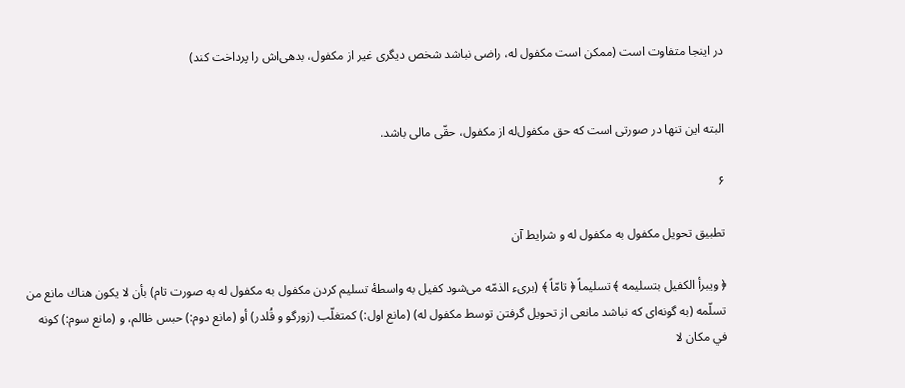در اینجا متفاوت است (ممکن است مکفول له، راضی نباشد شخص دیگری غیر از مکفول، بدهی‌اش را پرداخت کند)


البته این تنها در صورتی است که حق مکفول‌له از مکفول، حقّی مالی باشد.

۶

تطبیق تحویل مکفول‌ به مکفول له و شرایط آن

﴿ ويبرأ الكفيل بتسليمه ﴾ تسليماً ﴿ تامّاً ﴾ (بری‌ء الذمّه می‌شود کفیل به واسطۀ تسلیم کردن مکفول به مکفول له به صورت تام) بأن لا يكون هناك مانع من تسلّمه (به گونه‌ای که نباشد مانعی از تحویل گرفتن توسط مکفول له) (مانع اول:) كمتغلّب (زورگو و قُلدر) أو (مانع دوم:) حبس ظالم، و (مانع سوم:) كونه في مكان لا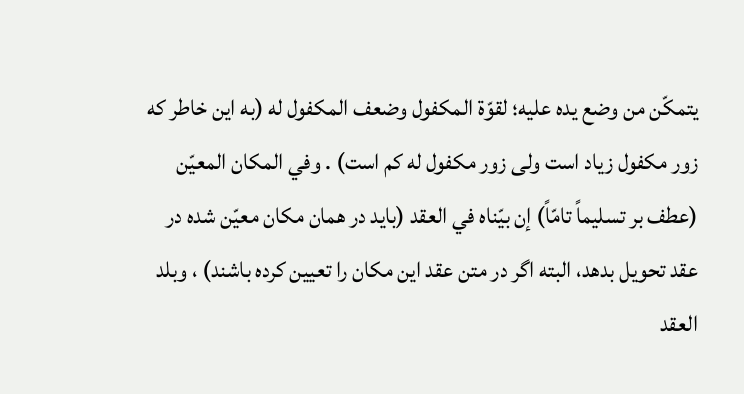يتمكّن من وضع يده عليه؛ لقوّة المكفول وضعف المكفول له (به این خاطر که زور مکفول زیاد است ولی زور مکفول له کم است) . وفي المكان المعيّن (عطف بر تسلیماً تامّاً) إن بيّناه في العقد (باید در همان مکان معیّن شده در عقد تحویل بدهد، البته اگر در متن عقد این مکان را تعیین کرده باشند) ، وبلد العقد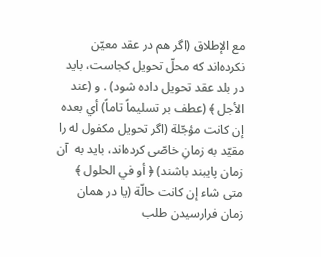مع الإطلاق (اگر هم در عقد معیّن نکرده‌اند که محلّ تحویل کجاست، باید در بلد عقد تحویل داده شود) . و (عند الأجل ﴾ (عطف بر تسلیماً تاماً) أي بعده إن كانت مؤجّلة (اگر تحویل مکفول له را مقیّد به زمانِ خاصّی کرده‌اند، باید به  آن زمان پایبند باشند) ﴿ أو في الحلول ﴾ متى شاء إن كانت حالّة (یا در همان زمان فرارسیدن طلب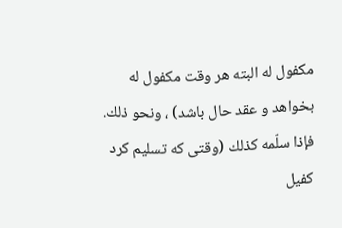مکفول له البته هر وقت مکفول له بخواهد و عقد حال باشد) ، ونحو ذلك. فإذا سلّمه كذلك (وقتی که تسلیم کرد کفیل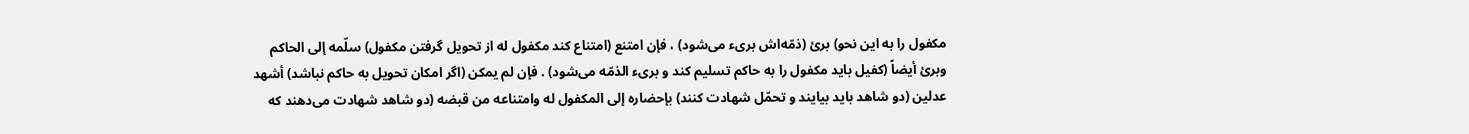مکفول را به این نحو) برئ (ذمّه‌اش بریء می‌شود) ، فإن امتنع (امتناع کند مکفول له از تحویل گرفتن مکفول) سلّمه إلى الحاكم وبرئ أيضاً (کفیل باید مکفول را به حاکم تسلیم کند و بریء الذمّه می‌شود) . فإن لم يمكن (اگر امکان تحویل به حاکم نباشد) أشهد عدلين (دو شاهد باید بیایند و تحمّل شهادت کنند) بإحضاره إلى المكفول له وامتناعه من قبضه (دو شاهد شهادت می‌دهند که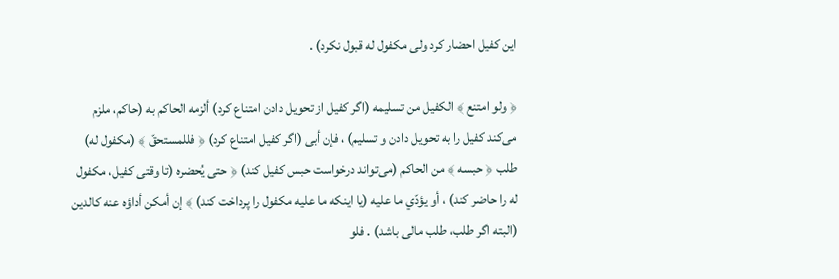این کفیل احضار کرد ولی مکفول له قبول نکرد) .

﴿ ولو امتنع ﴾ الكفيل من تسليمه (اگر کفیل از تحویل دادن امتناع کرد) ألزمه الحاكم به (حاکم، ملزم می‌کند کفیل را به تحویل دادن و تسلیم) ، فإن أبى (اگر کفیل امتناع کرد) ﴿ فللمستحقّ ﴾ (مکفول له) طلب ﴿ حبسه ﴾ من الحاكم (می‌تواند درخواست حبس کفیل کند) ﴿ حتى يُحضره (تا وقتی کفیل، مکفول له را حاضر کند) ، أو يؤدّي ما عليه (یا اینکه ما علیه مکفول را پرداخت کند) ﴾ إن أمكن أداؤه عنه كالدين (البته اگر طلب، طلب مالی باشد) . فلو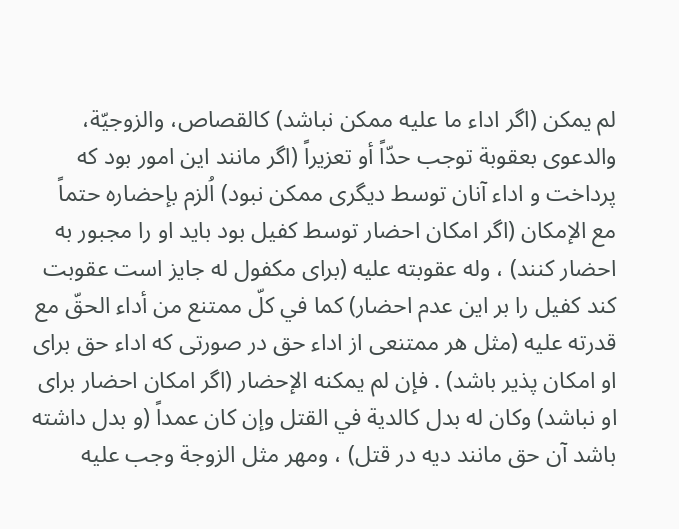لم يمكن (اگر اداء ما علیه ممکن نباشد) كالقصاص، والزوجيّة، والدعوى بعقوبة توجب حدّاً أو تعزيراً (اگر مانند این امور بود که پرداخت و اداء آنان توسط دیگری ممکن نبود) اُلزم بإحضاره حتماً مع الإمكان (اگر امکان احضار توسط کفیل بود باید او را مجبور به احضار کنند) ، وله عقوبته عليه (برای مکفول له جایز است عقوبت کند کفیل را بر این عدم احضار) كما في كلّ ممتنع من أداء الحقّ مع قدرته عليه (مثل هر ممتنعی از اداء حق در صورتی که اداء‌ حق برای او امکان پذیر باشد) . فإن لم يمكنه الإحضار (اگر امکان احضار برای او نباشد) وكان له بدل كالدية في القتل وإن كان عمداً (و بدل داشته باشد آن حق مانند دیه در قتل) ، ومهر مثل الزوجة وجب عليه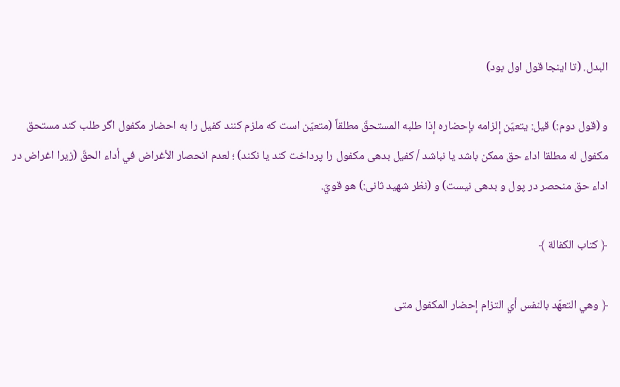البدل. (تا اینجا قول اول بود)

و (قول دوم:) قيل: يتعيّن إلزامه بإحضاره إذا طلبه المستحقّ مطلقاً (متعیّن است که ملزم کنند کفیل را به احضار مکفول اگر طلب کند مستحق مکفول له مطلقا اداء حق ممکن باشد یا نباشد / کفیل بدهی مکفول را پرداخت کند یا نکند) ؛ لعدم انحصار الأغراض في أداء الحقّ (زیرا اغراض در اداء‌ حق منحصر در پول و بدهی نیست) و (نظر شهید ثانی:) هو قويّ.

﴿ كتاب الكفالة ﴾

﴿ وهي التعهّد بالنفس أي التزام إحضار المكفول متى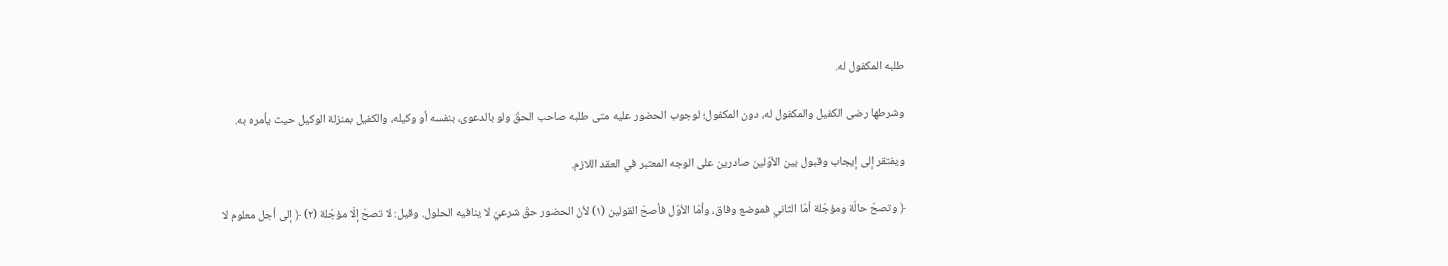طلبه المكفول له.

وشرطها رضى الكفيل والمكفول له، دون المكفول؛ لوجوب الحضور عليه متى طلبه صاحب الحقّ ولو بالدعوى، بنفسه أو وكيله، والكفيل بمنزلة الوكيل حيث يأمره به.

ويفتقر إلى إيجاب وقبول بين الأوّلين صادرين على الوجه المعتبر في العقد اللازم.

﴿ وتصحّ حالّة ومؤجّلة أمّا الثاني فموضع وفاق، وأمّا الأوّل فأصحّ القولين (١) لأنّ الحضور حقّ شرعيّ لا ينافيه الحلول. وقيل: لا تصحّ إلّا مؤجّلة (٢) ﴿ إلى أجل معلوم لا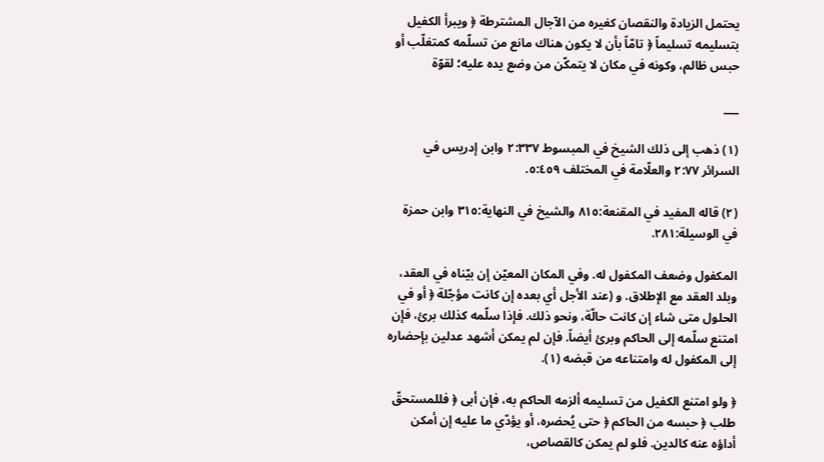يحتمل الزيادة والنقصان كغيره من الآجال المشترطة ﴿ ويبرأ الكفيل بتسليمه تسليماً ﴿ تامّاً بأن لا يكون هناك مانع من تسلّمه كمتغلّب أو حبس ظالم، وكونه في مكان لا يتمكّن من وضع يده عليه؛ لقوّة

___

(١) ذهب إلى ذلك الشيخ في المبسوط ٢:٣٣٧ وابن إدريس في السرائر ٢:٧٧ والعلّامة في المختلف ٥:٤٥٩.

(٢) قاله المفيد في المقنعة:٨١٥ والشيخ في النهاية:٣١٥ وابن حمزة في الوسيلة:٢٨١.

المكفول وضعف المكفول له. وفي المكان المعيّن إن بيّناه في العقد، وبلد العقد مع الإطلاق. و (عند الأجل أي بعده إن كانت مؤجّلة ﴿ أو في الحلول متى شاء إن كانت حالّة، ونحو ذلك. فإذا سلّمه كذلك برئ، فإن امتنع سلّمه إلى الحاكم وبرئ أيضاً. فإن لم يمكن أشهد عدلين بإحضاره إلى المكفول له وامتناعه من قبضه (١).

﴿ ولو امتنع الكفيل من تسليمه ألزمه الحاكم به، فإن أبى ﴿ فللمستحقّ طلب ﴿ حبسه من الحاكم ﴿ حتى يُحضره، أو يؤدّي ما عليه إن أمكن أداؤه عنه كالدين. فلو لم يمكن كالقصاص،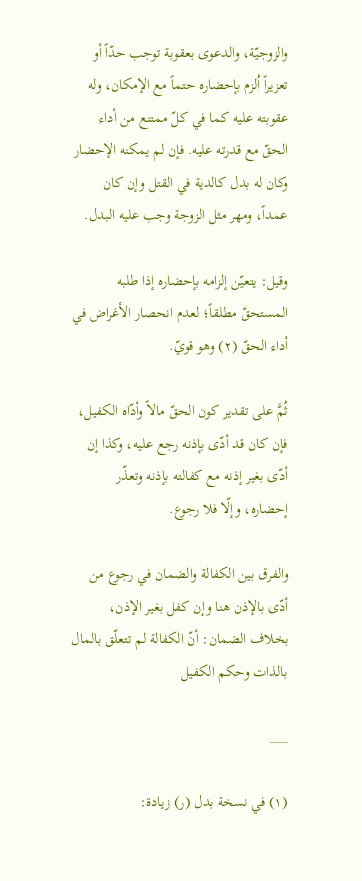والزوجيّة، والدعوى بعقوبة توجب حدّاً أو تعزيراً اُلزم بإحضاره حتماً مع الإمكان، وله عقوبته عليه كما في كلّ ممتنع من أداء الحقّ مع قدرته عليه. فإن لم يمكنه الإحضار وكان له بدل كالدية في القتل وإن كان عمداً، ومهر مثل الزوجة وجب عليه البدل.

وقيل: يتعيّن إلزامه بإحضاره إذا طلبه المستحقّ مطلقاً؛ لعدم انحصار الأغراض في أداء الحقّ (٢) وهو قويّ.

ثُمَّ على تقدير كون الحقّ مالاً وأدّاه الكفيل، فإن كان قد أدّى بإذنه رجع عليه، وكذا إن أدّى بغير إذنه مع كفالته بإذنه وتعذّر إحضاره، وإلّا فلا رجوع.

والفرق بين الكفالة والضمان في رجوع من أدّى بالإذن هنا وإن كفل بغير الإذن، بخلاف الضمان: أنّ الكفالة لم تتعلّق بالمال بالذات وحكم الكفيل

___

(١) في نسخة بدل (ر) زيادة: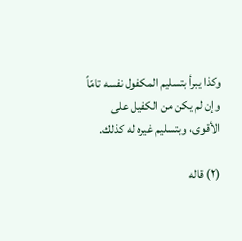وكذا يبرأ بتسليم المكفول نفسه تامّاً وإن لم يكن من الكفيل على الأقوى، وبتسليم غيره له كذلك.

(٢) قاله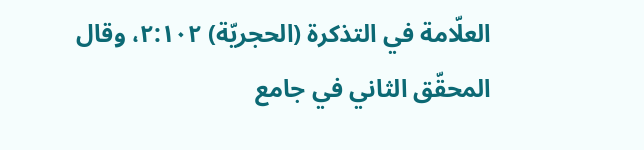العلّامة في التذكرة (الحجريّة) ٢:١٠٢، وقال المحقّق الثاني في جامع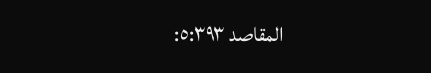المقاصد ٥:٣٩٣: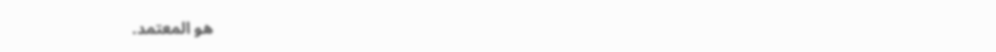هو المعتمد.